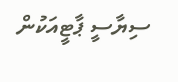ސިޔާސީ ޕާޓީއަކުން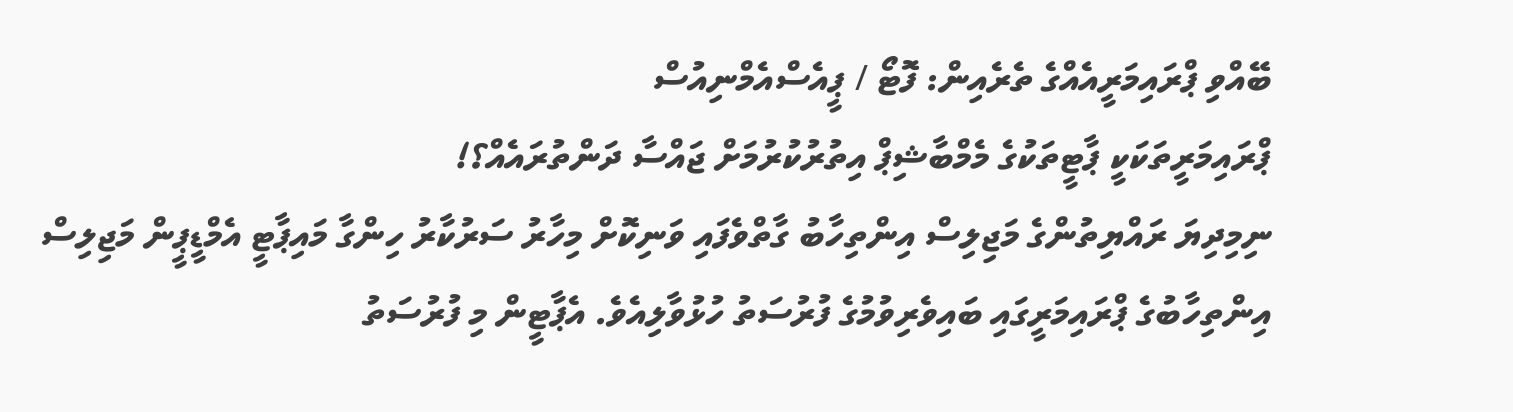ބޭއްވި ޕްރައިމަރީއެއްގެ ތެރެއިން: ފޮޓޯ / ޕީއެސްއެމްނިއުސް
ޕްރައިމަރީތަކަކީ ޕާޓީތަކުގެ މެމްބާޝިޕް އިތުރުކުރުމަށް ޖައްސާ ދަންތުރައެއް؟!
ނިމިދިޔަ ރައްޔިތުންގެ މަޖިލިސް އިންތިހާބު ގާތްވެފައި ވަނިކޮށް މިހާރު ސަރުކާރު ހިންގާ މައިޕާޓީ އެމްޑީޕީން މަޖިލިސް އިންތިހާބުގެ ޕްރައިމަރީގައި ބައިވެރިވުމުގެ ފުރުސަތު ހުޅުވާލިއެވެ. އެޕާޓީން މި ފުރުސަތު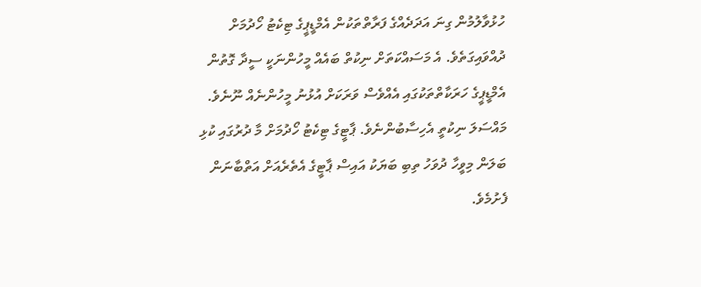ހުޅުވާލުމުން ގިނަ އަދަދެއްގެ ފަރާތްތަކުން އެމްޑީޕީގެ ޓިކެޓު ހޯދުމަށް ދުއްވައިގަތެވެ. އެ މަސައްކަތަށް ނިކުތް ބައެއް މީހުންނަކީ ސީދާ ގޮތުން އެމްޑީޕީގެ ހަރަކާތްތަކުގައި އެއްވެސް ވަރަކަށް އުޅުނު މީހުންނެއް ނޫނެވެ. މައްސަލަ ނިކުތީ އެހިސާބުންނެވެ. ޕާޓީގެ ޓިކެޓު ހޯދުމަށް މާ ދުރުގައި ކުޅި ބަލަން މިވީހާ ދުވަހު ތިބި ބަޔަކު އައިސް ޕާޓީގެ އެތެރެއަށް އަތްބާނަން ފެށުމެވެ.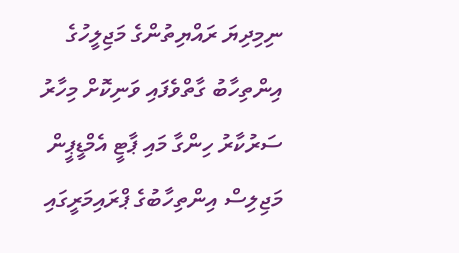ނިމިދިޔަ ރައްޔިތުންގެ މަޖިލީހުގެ އިންތިހާބު ގާތްވެފައި ވަނިކޮށް މިހާރު ސަރުކާރު ހިންގާ މައި ޕާޓީ އެމްޑީޕީން މަޖިލިސް އިންތިހާބުގެ ޕްރައިމަރީގައި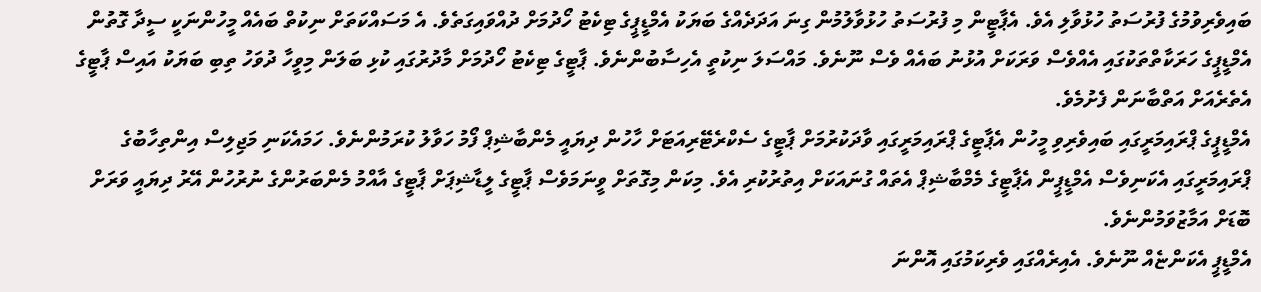ބައިވެރިވުމުގެ ފުރުސަތު ހުޅުވާލި އެވެ. އެޕާޓީން މި ފުރުސަތު ހުޅުވާލުމުން ގިނަ އަދަދެއްގެ ބަޔަކު އެމްޑީޕީގެ ޓިކެޓު ހޯދުމަށް ދުއްވައިގަތެވެ. އެ މަސައްކަތަށް ނިކުތް ބައެއް މީހުންނަކީ ސީދާ ގޮތުން އެމްޑީޕީގެ ހަރަކާތްތަކުގައި އެއްވެސް ވަރަކަށް އުޅުނު ބައެއް ވެސް ނޫނެވެ. މައްސަލަ ނިކުތީ އެހިސާބުންނެވެ. ޕާޓީގެ ޓިކެޓު ހޯދުމަށް މާދުރުގައި ކުޅި ބަލަން މިވީހާ ދުވަހު ތިބި ބަޔަކު އައިސް ޕާޓީގެ އެތެރެއަށް އަތްބާނަން ފެށުމެވެ.
އެމްޑީޕީގެ ޕްރައިމަރީގައި ބައިވެރިވި މީހުން އެޕާޓީގެ ޕްރައިމަރީގައި ވާދަކުރުމަށް ޕާޓީގެ ސެކްރެޓޭރިއަޓަށް ހާހުން ދިޔައީ މެންބާޝިޕް ފޯމު ހަވާލު ކުރަމުންނެވެ. ހަމައެކަނި މަޖިލިސް އިންތިހާބުގެ ޕްރައިމަރީގައި އެކަނިވެސް އެމްޑީޕީން އެޕާޓީގެ މެމްބާޝިޕް އެތައް ގުނައަކަށް އިތުރުކުރި އެވެ. މިކަން މިގޮތަށް ވީނަމަވެސް ޕާޓީގެ ލީޑާޝިޕަށް ޕާޓީގެ އާއްމު މެންބަރުންގެ ނުރުހުން އޭރު ދިޔައީ ވަރަށް ބޮޑަށް އަމާޒުވަމުންނެވެ.
އެމްޑީޕީ އެކަންޏެއް ނޫނެވެ. އެއިރެއްގައި ވެރިކަމުގައި އޮންނަ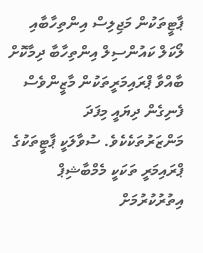ޕާޓީތަކުން މަޖިލިސް އިންތިހާބާއި ލޯކަލް ކައުންސިލް އިންތިހާބާ ދިމާކޮށް ބާއްވާ ޕްރައިމަރީތަކުން މާޒީންވެސް ފެނިގެން ދިޔައީ މިފަދަ މަންޒަރުތަކެކެވެ. ސުވާލަކީ ޕާޓީތަކުގެ ޕްރައިމަރީ ތަކަކީ މެމްބާޝިޕް އިތުރުކުރުމަށް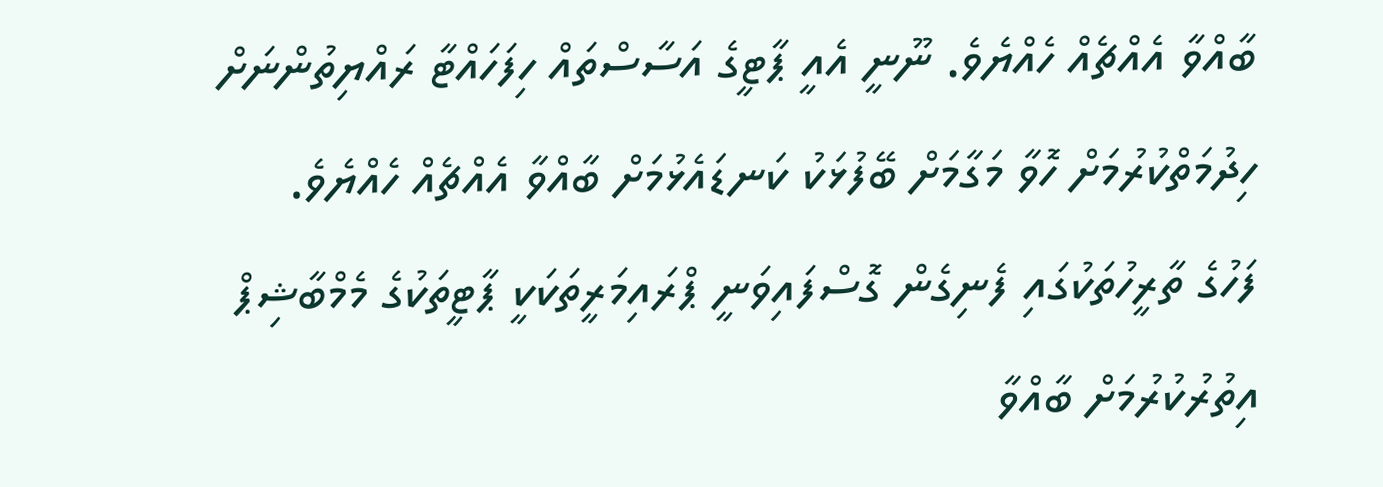ބާއްވާ އެއްޗެއް ހެއްޔެވެ. ނޫނީ އެއީ ޕާޓީގެ އަސާސްތައް ހިފަހައްޓާ ރައްޔިތުންނަށް ހިދުމަތްކުރުމަށް ހޮވާ މަގާމަށް ބޭފުޅަކު ކަނޑައެޅުމަށް ބާއްވާ އެއްޗެއް ހެއްޔެވެ.
ފަހުގެ ތާރީހުތަކުގައި ފެނިގެން ގޮސްފައިވަނީ ޕްރައިމަރީތަކަކީ ޕާޓީތަކުގެ މެމްބާޝިޕް އިތުރުކުރުމަށް ބާއްވާ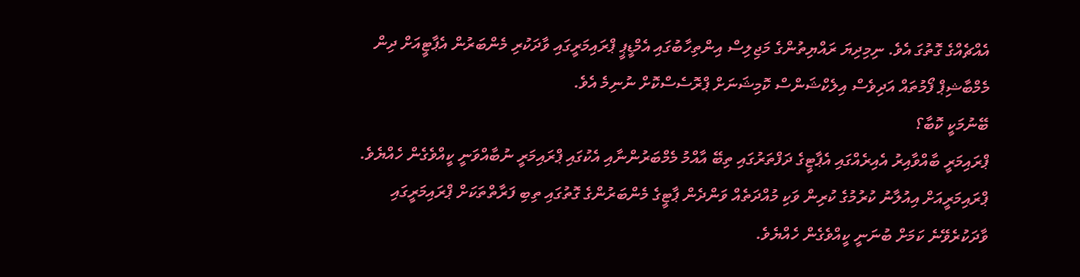އެއްޗެއްގެ ގޮތުގަ އެވެ. ނިމިދިޔަ ރައްޔިތުންގެ މަޖިލިސް އިންތިހާބުގައި އެމްޑީޕީ ޕްރައިމަރީގައި ވާދަކުރި މެންބަރުން އެޕާޓީއަށް ދިން މެމްބާޝިޕް ފޯމުތައް އަދިވެސް އިލެކްޝަންސް ކޮމިޝަނަށް ޕްރޮސެސްކޮށް ނުނިމެ އެވެ.
ބޭނުމަކީ ކޮބާ؟
ޕްރައިމަރީ ބާއްވާއިރު އެއިރެއްގައި އެޕާޓީގެ ދަފްތަރުގައި ތިބޭ އާއްމު މެމްބަރުންނާއި އެކުގައި ޕްރައިމަރީ ނުބާއްވަނީ ކީއްވެގެން ހެއްޔެވެ. ޕްރައިމަރީއަށް އިއުލާނު ކުރުމުގެ ކުރިން ވަކި މުއްދަތެއް ވަންދެން ޕާޓީގެ މެންބަރުންގެ ގޮތުގައި ތިބި ފަރާތްތަކަށް ޕްރައިމަރީގައި ވާދަކުރެވޭނެ ކަމަށް ބުނަނީ ކީއްވެގެން ހެއްޔެވެ.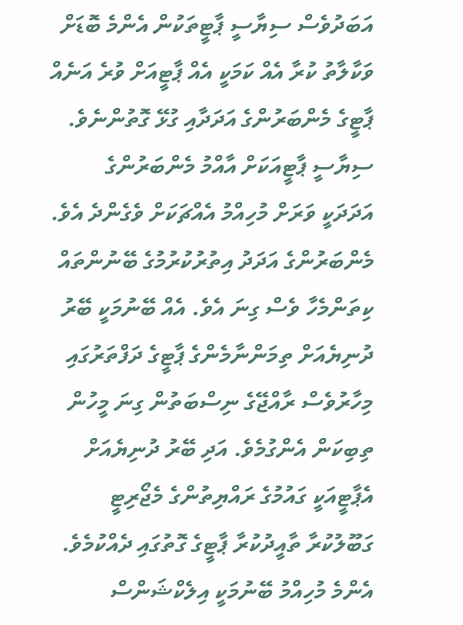އަބަދުވެސް ސިޔާސީ ޕާޓީތަކުން އެންމެ ބޮޑަށް ވަކާލާތު ކުރާ އެއް ކަމަކީ އެއް ޕާޓީއަށް ވުރެ އަނެއް ޕާޓީގެ މެންބަރުންގެ އަދަދާއި ގުޅޭ ގޮތުންނެވެ. ސިޔާސީ ޕާޓީއަކަށް އާއްމު މެންބަރުންގެ އަދަދަކީ ވަރަށް މުހިއްމު އެއްޗަކަށް ވެގެންދެ އެވެ. މެންބަރުންގެ އަދަދު އިތުރުކުރުމުގެ ބޭނުންތައް ކިތަންމެހާ ވެސް ގިނަ އެވެ. އެއް ބޭނުމަކީ ބޭރު ދުނިޔެއަށް ތިމަންނާމެންގެ ޕާޓީގެ ދަފްތަރުގައި މިހާރުވެސް ރާއްޖޭގެ ނިސްބަތުން ގިނަ މީހުން ތިބިކަން އެންގުމެވެ. އަދި ބޭރު ދުނިޔެއަށް އެޕާޓީއަކީ ގައުމުގެ ރައްޔިތުންގެ މެޖޯރިޓީ ގަބޫލުކުރާ ތާއީދުކުރާ ޕާޓީގެ ގޮތުގައި ދެއްކުމެވެ.
އެންމެ މުހިއްމު ބޭނުމަކީ އިލެކްޝަންސް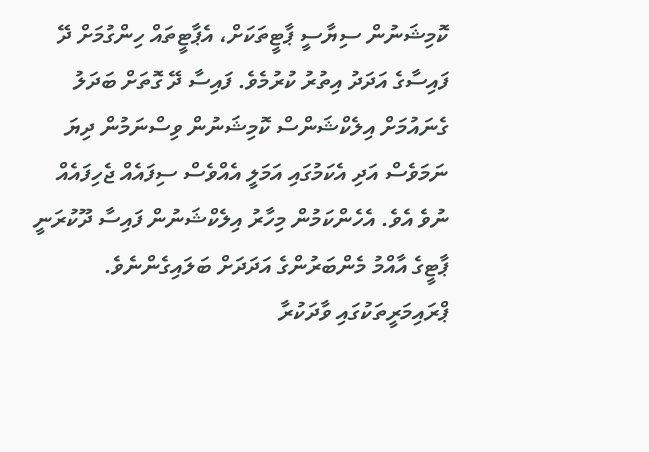ކޮމިޝަނުން ސިޔާސީ ޕާޓީތަކަށް، އެޕާޓީތައް ހިންގުމަށް ދޭ ފައިސާގެ އަދަދު އިތުރު ކުރުމެވެ. ފައިސާ ދޭ ގޮތަށް ބަދަލު ގެނައުމަށް އިލެކްޝަންސް ކޮމިޝަނުން ވިސްނަމުން ދިޔަ ނަމަވެސް އަދި އެކަމުގައި އަމަލީ އެއްވެސް ސިފައެއް ޖެހިފައެއް ނުވެ އެވެ. އެހެންކަމުން މިހާރު އިލެކްޝަނުން ފައިސާ ދޫކުރަނީ ޕާޓީގެ އާއްމު މެންބަރުންގެ އަދަދަށް ބަލައިގެންނެވެ.
ޕްރައިމަރީތަކުގައި ވާދަކުރާ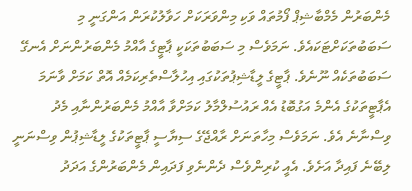މެންބަރުން މެމްބާޝިޕް ފޯމުތައް ވަކި މިންވަރަކަށް ހަވާލުކުރަން އަންގަނީ މި ސަބަބުތަކަށްޓަކައެވެ. ނަމަވެސް މި ސަބަބުތަކަކީ ޕާޓީގެ އާއްމު މެންބަރުންނަށް އެނގޭ ސަބަބުތަކެއް ނޫނެވެ. ޕާޓީގެ ލީޑާޝިޕުތަކުގައި އިހުލާސްތެރިކަމެއް އޮތް ކަމަށް ވާނަމަ އެޕާޓީތަކުގެ އެންމެ އަގުބޮޑު އެއް ރައުސުލްމާލު ކަމަށްވާ އާއްމު މެންބަރުންނާއި މެދު ވިސްނާނެ އެވެ. ނަމަވެސް މިހާތަނަށް ރާއްޖޭގެ ސިޔާސީ ޕާޓީތަކުގެ ލީޑާޝިޕުން ވިސްނަނީ ލިބޭނެ ފައިދާ އަށެވެ. އެއީ ކުރިންވެސް ދެންނެވި ފަދައިން މެންބަރުންގެ އަދަދު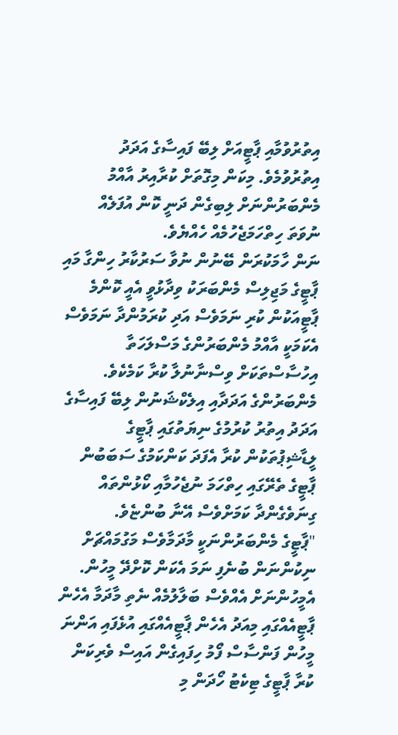އިތުރުވުމާއި ޕާޓީއަށް ލިބޭ ފައިސާގެ އަދަދު އިތުރުވުމެވެ. މިކަން މިގޮތަށް ކުރާއިރު އާއްމު މެންބަރުންނަށް ލިބިގެން ދަނީ ކޮން އުފަލެއް ނުވަތަ ހިތްހަމަޖެހުމެއް ހެއްޔެވެ.
ނަން ހާމަކުރަން ބޭނުން ނުވާ ސަރުކާރު ހިންގާ މައި ޕާޓީގެ މަޖިލިސް މެންބަރަކު ވިދާޅުވީ އެއީ ކޮންމެ ޕާޓީއަކުން ކުރި ނަމަވެސް އަދި ކުރަމުންދާ ނަމަވެސް އެކަމަކީ އާއްމު މެންބަރުންގެ މަސްލަހަތާ އިހުސާސްތަކަށް ވިސްނާނުލާ ކުރާ ކަމެކެވެ. މެންބަރުންގެ އަދަދާއި އިލެކްޝަނުން ލިބޭ ފައިސާގެ އަދަދު އިތުރު ކުރުމުގެ ނިޔަތުގައި ޕާޓީގެ ލީޑާޝިޕުތަކުން ކުރާ އެފަދަ ކަންކަމުގެ ސަބަބުން ޕާޓީގެ ތެރޭގައި ހިތްހަމަ ނުޖެހުމާއި ކޯޅުންތައް ގިނަވެގެންދާ ކަމަށްވެސް އޭނާ ބުންޏެވެ.
"ޕާޓީގެ މެންބަރުންނަކީ މާދަމާވެސް މަގުމައްޗަށް ނިކުންނަން ބުނެފި ނަމަ އެކަން ކޮށްދޭ މީހުން. އެމީހުންނަށް އެއްވެސް ބަލާލުމެއް ނެތި މާދަމާ އެހެން ޕާޓީއެއްގައި މިއަދު އެހެން ޕާޓީއެއްގައި އުޅެފައި އަންނަ މީހުން ފަންސާސް ފޯމު ހިފައިގެން އައިސް ވެރިކަން ކުރާ ޕާޓީގެ ޓިކެޓު ހޯދަން މި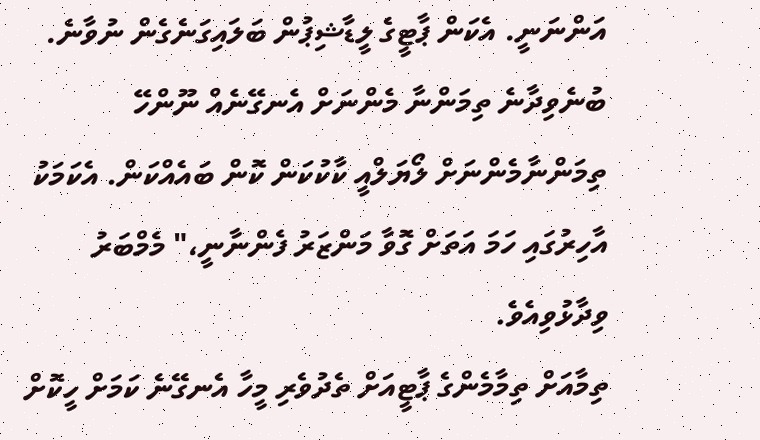އަންނަނީ. އެކަން ޕާޓީގެ ލީޑާޝިޕުން ބަލައިގަނެގެން ނުވާނެ. ބުނެވިދާނެ ތިމަންނާ މެންނަށް އެނގޭނެއް ނޫންހޭ ތިމަންނާމެންނަށް ލޯޔަލްއީ ކާކުކަން ކޮން ބައެއްކަން. އެކަމަކު އާހިރުގައި ހަމަ އަތަށް ގޮވާ މަންޒަރު ފެންނާނީ،" މެމްބަރު ވިދާޅުވިއެވެ.
ތިމާއަށް ތިމާމެންގެ ޕާޓީއަށް ތެދުވެރި މީހާ އެނގޭނެ ކަމަށް ހީކޮށް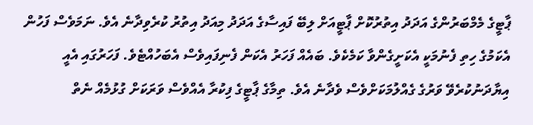ޕާޓީގެ މެމްބަރުންގެ އަދަދު އިތުރުކޮށް ޕާޓީއަށް ލިބޭ ފައިސާގެ އަދަދު މިއަދު އިތުރު ކުރެވިދާނެ އެވެ. ނަމަވެސް ފަހުން އެކަމުގެ ހިތި ފެނުމަކީ އެކަށީގެންވާ ކަމެކެވެ. ބައެއް ފަހަރު އެކަން ފެނިފައިވެސް އެބަހުއްޓެވެ. ފަހަރުގައި އެއީ އިޔާދަނުކުރެވޭ ވަރުގެ ގެއްލުމަކަށްވެސް ވެދާނެ އެވެ. ތިމާގެ ޕާޓީގެ ފިކުރާ އެއްވެސް ވަރަކަށް ގުޅުމެއް ނެތް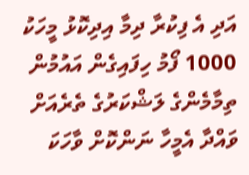އަދި އެ ފިކުރާ ދިމާ އިދިކޮޅު މީހަކު 1000 ފޯމު ހިފައިގެން އައުމުން ތިމާމެންގެ ލަޝްކަރުގެ ތެރެއަށް ވައްދާ އެމީހާ ނަންކޮށް ވާހަކަ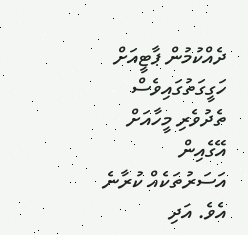ދެއްކުމުން ޕާޓީއަށް ހަގީގަތުގައިވެސް ތެދުވެރި މީހާއަށް އޭގެއިން އަސަރުތަކެއް ކުރާނެ އެވެ. އަދި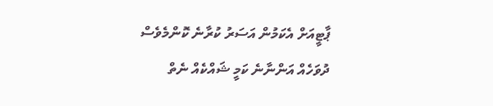ޕާޓީއަށް އެކަމުން އަސަރު ކުރާނެ ކޮންމެވެސް ދުވަހެއް އަންނާނެ ކަމީ ޝައްކެއް ނެތް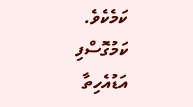ކަމެކެވެ.
ކަމުގޮސްފި
އަޑުއެހިތާ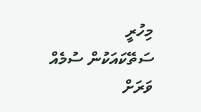މިހުރީ
ސަތޭކައަކުން ސުމެއް
ވަރަށް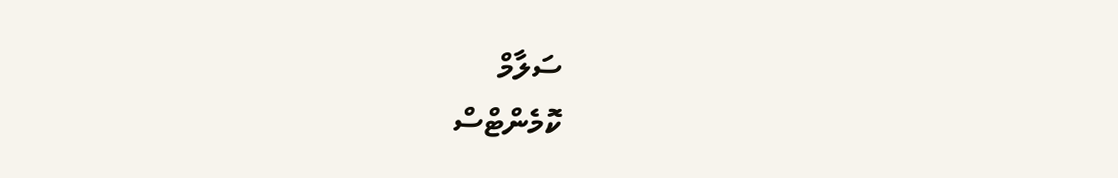ސަލާމް
ކޮމެންޓްސް